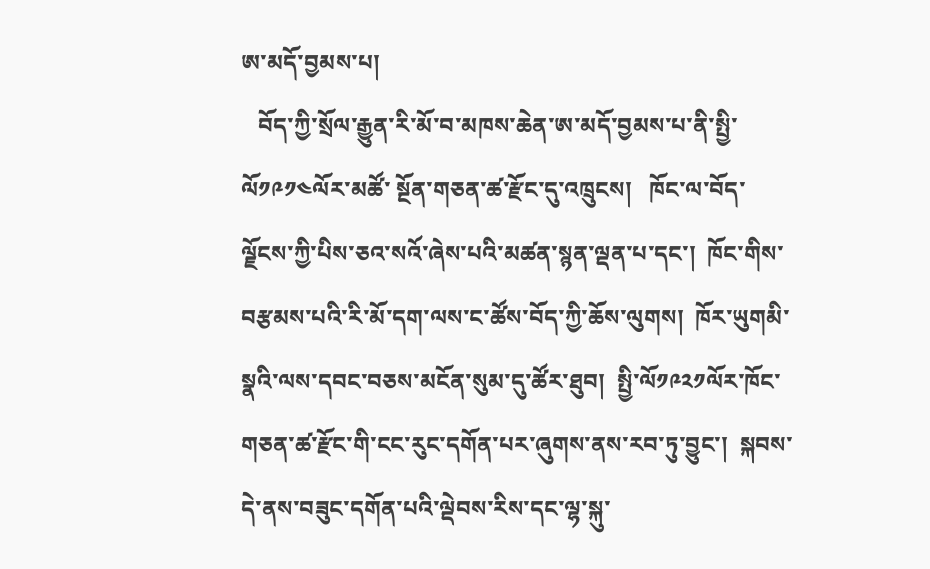ཨ་མདོ་བྱམས་པ།
   བོད་ཀྱི་སྲོལ་རྒྱུན་རི་མོ་བ་མཁས་ཆེན་ཨ་མདོ་བྱམས་པ་ནི་སྤྱི་ལོ༡༩༡༤ལོར་མཚོ་ སྔོན་གཅན་ཚ་རྫོང་དུ་འཁྲུངས།   ཁོང་ལ་བོད་ལྗོངས་ཀྱི་པིས་ཅའ་སའོ་ཞེས་པའི་མཚན་སྙན་ལྡན་པ་དང་།  ཁོང་གིས་བརྩམས་པའི་རི་མོ་དག་ལས་ང་ཚོས་བོད་ཀྱི་ཆོས་ལུགས།  ཁོར་ཡུགམི་སྣའི་ལས་དབང་བཅས་མངོན་སུམ་དུ་ཚོར་ཐུབ།  སྤྱི་ལོ༡༩༢༡ལོར་ཁོང་གཅན་ཚ་རྫོང་གི་ངང་རུང་དགོན་པར་ཞུགས་ནས་རབ་ཏུ་བྱུང་།  སྐབས་དེ་ནས་བཟུང་དགོན་པའི་ལྡེབས་རིས་དང་ལྷ་སྐུ་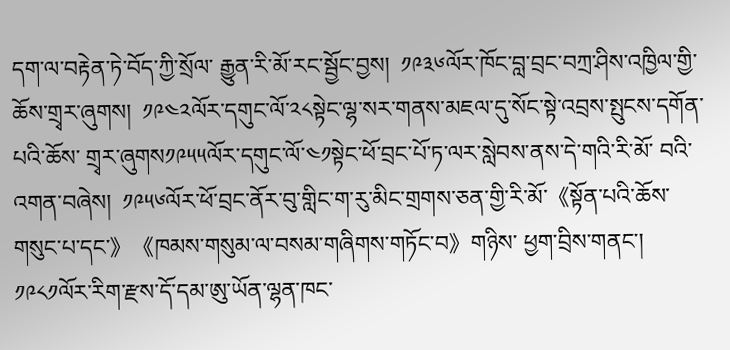དག་ལ་བརྟེན་ཏེ་བོད་ཀྱི་སྲོལ་ རྒྱུན་རི་མོ་རང་སྦྱོང་བྱས།  ༡༩༣༦ལོར་ཁོང་བླ་བྲང་བཀྲ་ཤིས་འཁྱིལ་གྱི་ཆོས་གྲྭར་ཞུགས།  ༡༩༤༢ལོར་དགུང་ལོ་༢༨སྟེང་ལྷ་སར་གནས་མཇལ་དུ་སོང་སྟེ་འབྲས་སྤུངས་དགོན་པའི་ཆོས་ གྲྭར་ཞུགས༡༩༥༥ལོར་དགུང་ལོ་༤༡སྟེང་ཕོ་བྲང་པོ་ཏ་ལར་སླེབས་ནས་དེ་གའི་རི་མོ་ བའི་འགན་བཞེས།  ༡༩༥༦ལོར་ཕོ་བྲང་ནོར་བུ་གླིང་ག་རུ་མིང་གྲགས་ཅན་གྱི་རི་མོ་《སྟོན་པའི་ཆོས་གསུང་པ་དང་》《ཁམས་གསུམ་ལ་བསམ་གཞིགས་གཏོང་བ》གཉིས་ ཕྱག་བྲིས་གནང་།  ༡༩༨༡ལོར་རིག་རྫས་དོ་དམ་ཨུ་ཡོན་ལྷན་ཁང་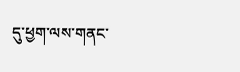དུ་ཕྱག་ལས་གནང་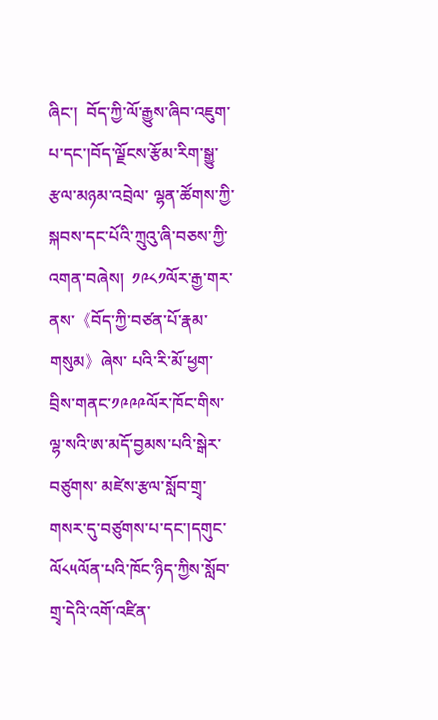ཞིང་།  བོད་ཀྱི་ལོ་རྒྱུས་ཞིབ་འཇུག་པ་དང་།བོད་ལྗོངས་རྩོམ་རིག་སྒྱུ་རྩལ་མཉམ་འབྲེལ་ ལྷན་ཚོགས་ཀྱི་སྐབས་དང་པོའི་ཀྲུའུ་ཞི་བཅས་ཀྱི་འགན་བཞེས།  ༡༩༨༡ལོར་རྒྱ་གར་ནས་《བོད་ཀྱི་བཙན་པོ་རྣམ་གསུམ》ཞེས་ པའི་རི་མོ་ཕྱག་བྲིས་གནང་༡༩༩༩ལོར་ཁོང་གིས་ལྷ་སའི་ཨ་མདོ་བྱམས་པའི་སྒེར་བཙུགས་ མཛེས་རྩལ་སློབ་གྲྭ་གསར་དུ་བཙུགས་པ་དང་།དགུང་ལོ༨༥ལོན་པའི་ཁོང་ཉིད་ཀྱིས་སློབ་ གྲྭ་དེའི་འགོ་འཛིན་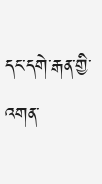དང་དགེ་རྒན་གྱི་འགན་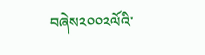བཞེས༢༠༠༢ལོའི་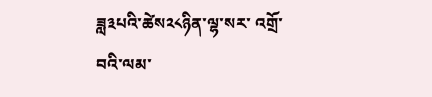ཟླ༣པའི་ཚེས༢༨ཉིན་ལྷ་སར་ འགྲོ་བའི་ལམ་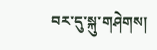བར་དུ་སྐུ་གཤེགས།